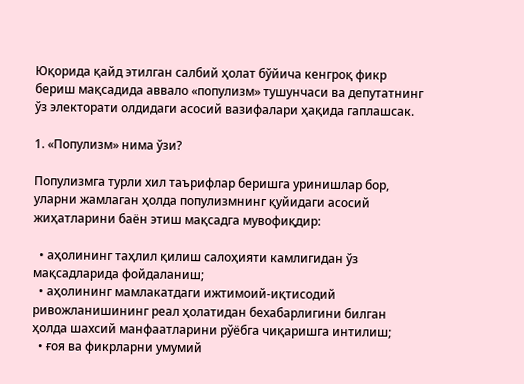Юқорида қайд этилган салбий ҳолат бўйича кенгроқ фикр бериш мақсадида аввало «популизм» тушунчаси ва депутатнинг ўз электорати олдидаги асосий вазифалари ҳақида гаплашсак.

1. «Популизм» нима ўзи?

Популизмга турли хил таърифлар беришга уринишлар бор, уларни жамлаган ҳолда популизмнинг қуйидаги асосий жиҳатларини баён этиш мақсадга мувофиқдир:

  • аҳолининг таҳлил қилиш салоҳияти камлигидан ўз мақсадларида фойдаланиш;
  • аҳолининг мамлакатдаги ижтимоий-иқтисодий ривожланишининг реал ҳолатидан бехабарлигини билган ҳолда шахсий манфаатларини рўёбга чиқаришга интилиш;
  • ғоя ва фикрларни умумий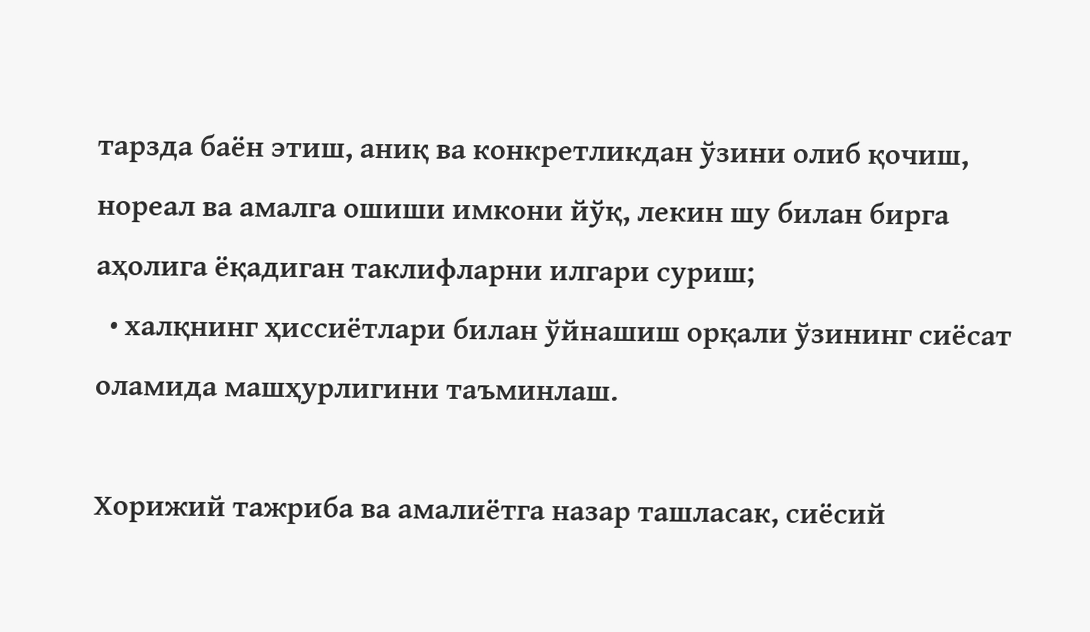тарзда баён этиш, аниқ ва конкретликдан ўзини олиб қочиш, нореал ва амалга ошиши имкони йўқ, лекин шу билан бирга аҳолига ёқадиган таклифларни илгари суриш;
  • халқнинг ҳиссиётлари билан ўйнашиш орқали ўзининг сиёсат оламида машҳурлигини таъминлаш.

Хорижий тажриба ва амалиётга назар ташласак, сиёсий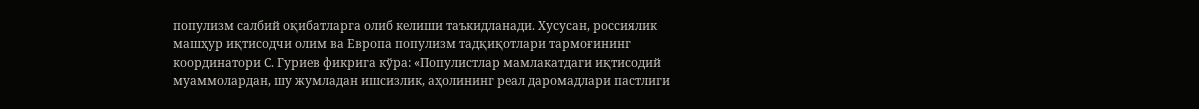популизм салбий оқибатларга олиб келиши таъкидланади. Хусусан, россиялик машҳур иқтисодчи олим ва Европа популизм тадқиқотлари тармоғининг координатори С. Гуриев фикрига кўра: «Популистлар мамлакатдаги иқтисодий муаммолардан, шу жумладан ишсизлик, аҳолининг реал даромадлари пастлиги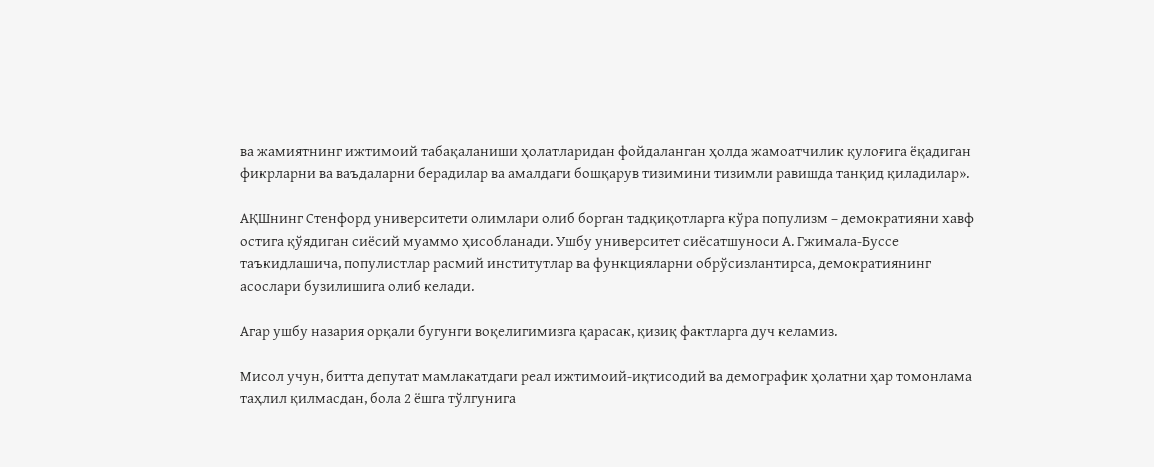ва жамиятнинг ижтимоий табақаланиши ҳолатларидан фойдаланган ҳолда жамоатчилик қулоғига ёқадиган фикрларни ва ваъдаларни берадилар ва амалдаги бошқарув тизимини тизимли равишда танқид қиладилар».

АҚШнинг Стенфорд университети олимлари олиб борган тадқиқотларга кўра популизм – демократияни хавф остига қўядиган сиёсий муаммо ҳисобланади. Ушбу университет сиёсатшуноси А. Гжимала-Буссе таъкидлашича, популистлар расмий институтлар ва функцияларни обрўсизлантирса, демократиянинг асослари бузилишига олиб келади.

Агар ушбу назария орқали бугунги воқелигимизга қарасак, қизиқ фактларга дуч келамиз.

Мисол учун, битта депутат мамлакатдаги реал ижтимоий-иқтисодий ва демографик ҳолатни ҳар томонлама таҳлил қилмасдан, бола 2 ёшга тўлгунига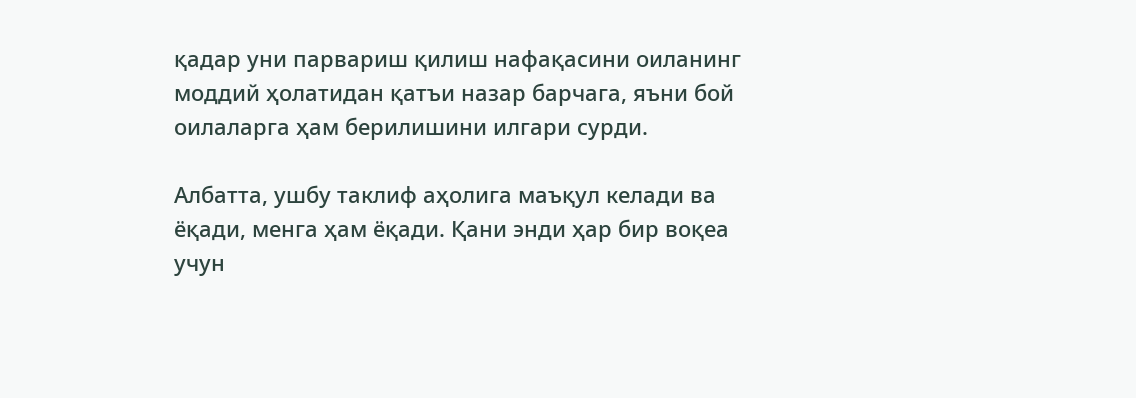қадар уни парвариш қилиш нафақасини оиланинг моддий ҳолатидан қатъи назар барчага, яъни бой оилаларга ҳам берилишини илгари сурди.

Албатта, ушбу таклиф аҳолига маъқул келади ва ёқади, менга ҳам ёқади. Қани энди ҳар бир воқеа учун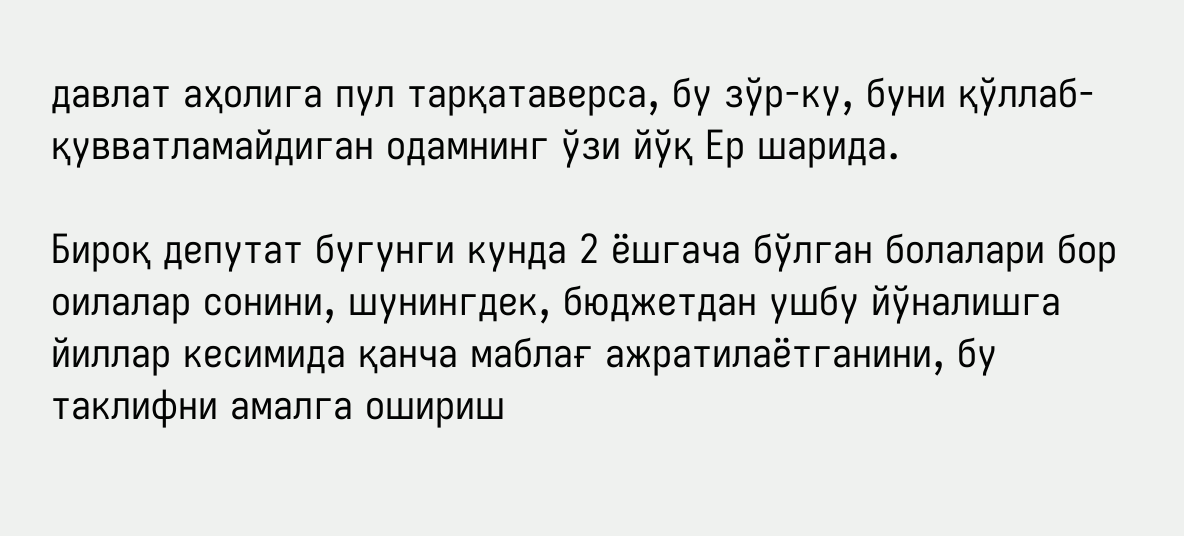давлат аҳолига пул тарқатаверса, бу зўр-ку, буни қўллаб-қувватламайдиган одамнинг ўзи йўқ Ер шарида.

Бироқ депутат бугунги кунда 2 ёшгача бўлган болалари бор оилалар сонини, шунингдек, бюджетдан ушбу йўналишга йиллар кесимида қанча маблағ ажратилаётганини, бу таклифни амалга ошириш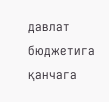давлат бюджетига қанчага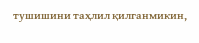тушишини таҳлил қилганмикин,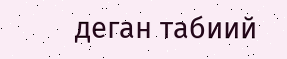деган табиий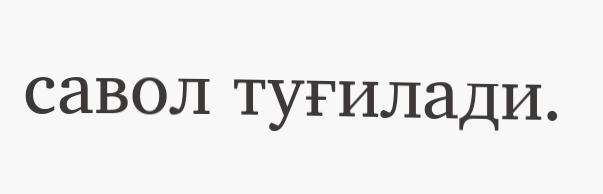савол туғилади.